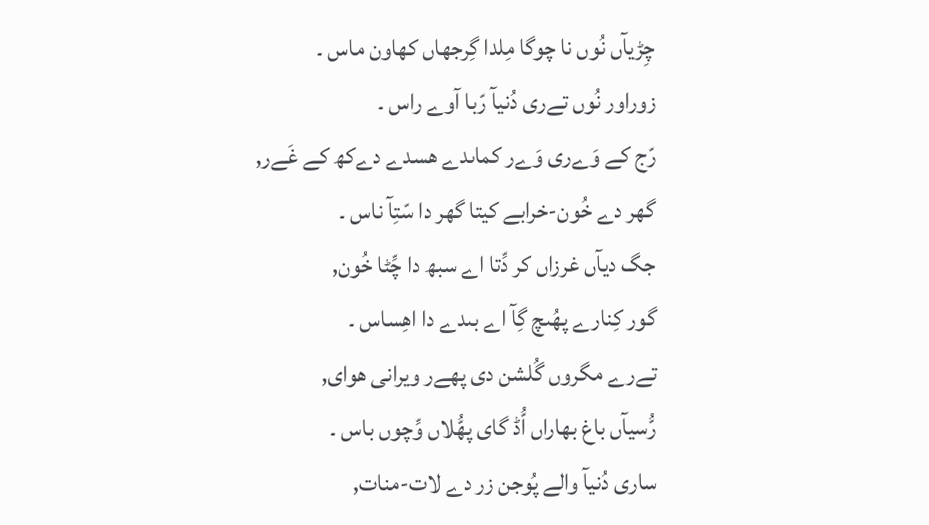چِڑیآں نُوں نا چوگا مِلدا گِرجھاں کھاون ماس ۔
زوراور نُوں تےری دُنیآ رّبا آوے راس ۔
رّج کے وَےری وَےر کماںدے هسدے دےکھ کے غَےر,
گھر دے خُون-خرابے کیتا گھر دا سّتِآ ناس ۔
جگ دیآں غرزاں کر دِّتا اے سبھ دا چِّٹا خُون,
گور کِنارے پهُںچ گِآ اے بںدے دا اهِساس ۔
تےرے مگروں گُلشن دی پھےر ویرانی هوای,
رُّسیآں باغ بهاراں اُّڈ گای پھُّلاں وِّچوں باس ۔
ساری دُنیآ والے پُوجن زر دے لات-منات,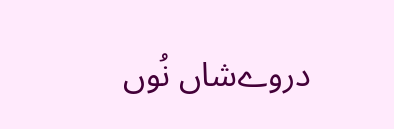دروےشاں نُوں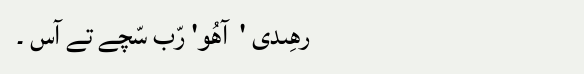رهِںدی 'آهُو' رّب سّچے تے آس ۔